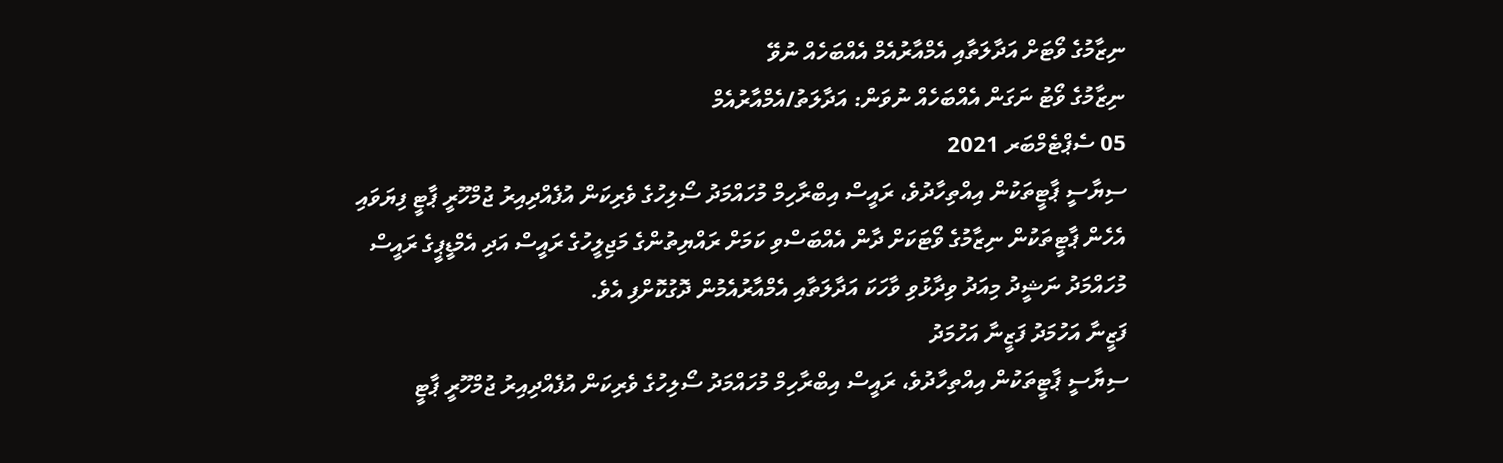ނިޒާމުގެ ވޯޓަށް އަދާލަތާއި އެމްއާރުއެމް އެއްބަހެއް ނުވޭ
ނިޒާމުގެ ވޯޓު ނަގަން އެއްބަހެއް ނުވަން: އަދާލަތު/އެމްއާރުއެމް
05 ސެޕްޓެމްބަރ 2021
ސިޔާސީ ޕާޓީތަކުން އިއްތިހާދުވެ، ރައީސް އިބްރާހިމް މުހައްމަދު ސޯލިހުގެ ވެރިކަން އުފެއްދިއިރު ޖުމްހޫރީ ޕާޓީ ފިޔަވައި އެހެން ޕާޓީތަކުން ނިޒާމުގެ ވޯޓަކަށް ދާން އެއްބަސްވި ކަމަށް ރައްޔިތުންގެ މަޖިލީހުގެ ރައީސް އަދި އެމްޑީޕީގެ ރައީސް މުހައްމަދު ނަޝީދު މިއަދު ވިދާޅުވި ވާހަކަ އަދާލަތާއި އެމްއާރުއެމުން ދޮގުކޮށްފި އެވެ.
ފަޒީނާ އަހުމަދު ފަޒީނާ އަހުމަދު
ސިޔާސީ ޕާޓީތަކުން އިއްތިހާދުވެ، ރައީސް އިބްރާހިމް މުހައްމަދު ސޯލިހުގެ ވެރިކަން އުފެއްދިއިރު ޖުމްހޫރީ ޕާޓީ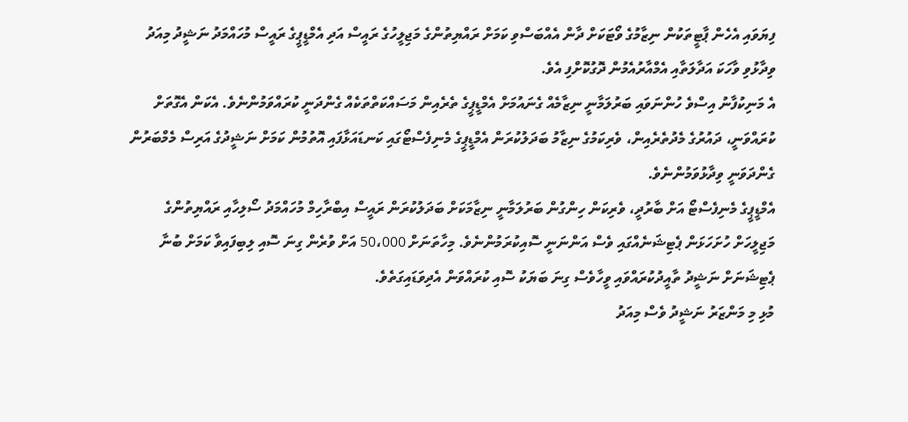ފިޔަވައި އެހެން ޕާޓީތަކުން ނިޒާމުގެ ވޯޓަކަށް ދާން އެއްބަސްވި ކަމަށް ރައްޔިތުންގެ މަޖިލީހުގެ ރައީސް އަދި އެމްޑީޕީގެ ރައީސް މުހައްމަދު ނަޝީދު މިއަދު ވިދާޅުވި ވާހަކަ އަދާލަތާއި އެމްއާރުއެމުން ދޮގުކޮށްފި އެވެ.
އެ މަނިކުފާނު އިސްވެ ހުންނަވައި ބަރުލަމާނީ ނިޒާމެއް ގެނައުމަށް އެމްޑީޕީގެ ތެރެއިން މަސައްކަތްތަކެއް ގެންދަނީ ކުރައްވަމުންނެވެ. އެކަން އެގޮތަށް ކުރައްވަނީ، ދައުރުގެ މެދުތެރެއިން، ވެރިކަމުގެ ނިޒާމު ބަދަލުކުރަން އެމްޑީޕީގެ މެނިފެސްޓޯގައި ކަނޑައަޅާފައި އޮތުމުން ކަމަށް ނަޝީދުގެ އަރިސް މެމްބަރުން ގެންދަވަނީ ވިދާޅުވަމުންނެވެ.
އެމްޑީޕީގެ މެނިފެސްޓޯ އަށް ބާރުދީ، ވެރިކަން ހިންގުން ބަރުލަމާނީ ނިޒާމަކަށް ބަދަލުކުރަން ރައީސް އިބްރާހިމް މުހައްމަދު ސޯލިހާއި ރައްޔިތުންގެ މަޖިލީހަށް ހުށަހަޅަން ޕެޓިޝަނެއްގައި ވެސް އަންނަނީ ސޮއިކުރަމުންނެވެ. މިހާތަނަށް 50،000 އަށް ވުރެން ގިނަ ސޮއި ލިބިފައިވާ ކަމަށް ބުނާ ޕެޓިޝަނަށް ނަޝީދު ތާއީދުކުރައްވައި ވީހާވެސް ގިނަ ބަޔަކު ސޮއި ކުރައްވަން އެދިވަޑައިގަތެވެ.
މުޅި މި މަންޒަރު ނަޝީދު ވެސް މިއަދު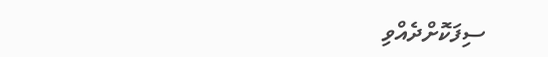ސިފަކޮށްދެއްވި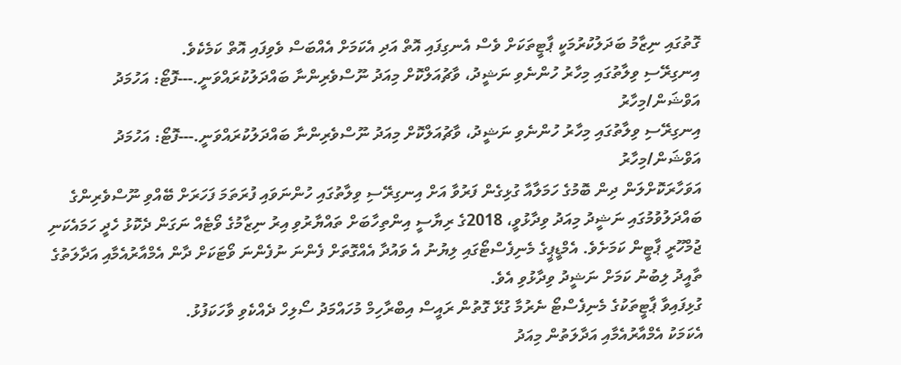ގޮތުގައި ނިޒާމު ބަދަލުކުރުމަކީ ޕާޓީތަކަށް ވެސް އެނގިފައި އޮތް އަދި އެކަމަށް އެއްބަސް ވެވިފައި އޮތް ކަމެކެވެ.
އިނގިރޭސި ވިލާތުގައި މިހާރު ހުންނެވި ނަޝީދު، ވާޗުއަލްކޮށް މިއަދު ނޫސްވެރިންނާ ބައްދަލުކުރައްވަނީ.---ފޮޓޯ: އަހުމަދު އަވްޝަން/މިހާރު
އިނގިރޭސި ވިލާތުގައި މިހާރު ހުންނެވި ނަޝީދު، ވާޗުއަލްކޮށް މިއަދު ނޫސްވެރިންނާ ބައްދަލުކުރައްވަނީ.---ފޮޓޯ: އަހުމަދު އަވްޝަން/މިހާރު
އަވަހާރަކޮށްލަން ދިން ބޮމުގެ ހަމަލާއާ ގުޅިގެން ފަރުވާ އަށް އިނގިރޭސި ވިލާތުގައި ހުންނަވައި ފުރަތަމަ ފަހަރަށް ބޭއްވި ނޫސްވެރިންގެ ބައްދަލުވުމުގައި ނަޝީދު މިއަދު ވިދާޅުވީ، 2018ގެ ރިޔާސީ އިންތިހާބަށް ތައްޔާރުވި އިރު ނިޒާމުގެ ވޯޓެއް ނަގަން ދެކޮޅު ހެދީ ހަމައެކަނި ޖުމްހޫރީ ޕާޓީން ކަމަށެވެ. އެމްޑީޕީގެ މެނިފެސްޓޯގައި ލިޔުނު އެ ވައުދާ އެއްގޮތަށް ފެންނަ ނުފެންނަ ވޯޓަކަށް ދާން އެމްއާރުއެމާއި އަދާލަތުގެ ތާއީދު ލިބުނު ކަމަށް ނަޝީދު ވިދާޅުވި އެވެ.
ގުޅިފައިވާ ޕާޓީތަކުގެ މެނިފެސްޓޯ ނެރުމާ ގުޅޭ ގޮތުން ރައީސް އިބްރާހިމް މުހައްމަދު ސޯލިހް ދެއްކެވި ވާހަކަފުޅު.
އެކަމަކު އެމްއާރުއެމާއި އަދާލަތުން މިއަދު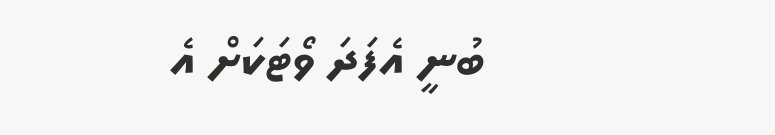ބުނީ އެފަދަ ވޯޓަކަށް އެ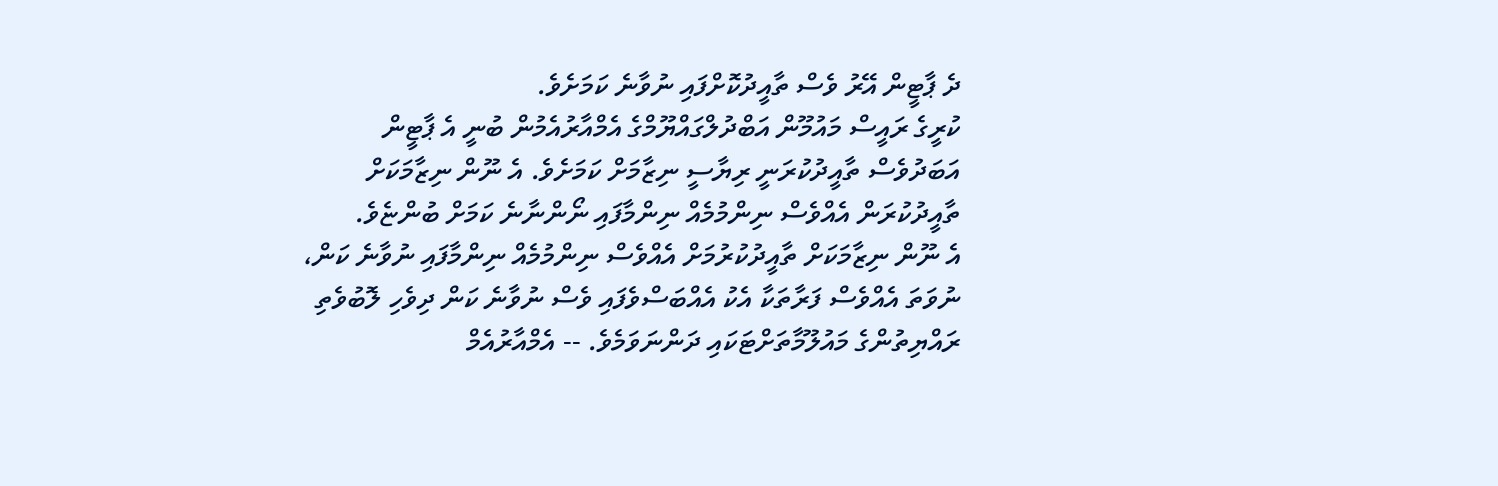ދެ ޕާޓީން އޭރު ވެސް ތާއީދުކޮށްފައި ނުވާނެ ކަމަށެވެ.
ކުރީގެ ރައީސް މައުމޫން އަބްދުލްގައްޔޫމްގެ އެމްއާރުއެމުން ބުނީ އެ ޕާޓީން އަބަދުވެސް ތާއީދުކުރަނީ ރިޔާސީ ނިޒާމަށް ކަމަށެވެ. އެ ނޫން ނިޒާމަކަށް ތާއީދުކުރަން އެއްވެސް ނިންމުމެއް ނިންމާފައި ނޯންނާނެ ކަމަށް ބުންޏެވެ.
އެ ނޫން ނިޒާމަކަށް ތާއީދުކުރުމަށް އެއްވެސް ނިންމުމެއް ނިންމާފައި ނުވާނެ ކަން، ނުވަތަ އެއްވެސް ފަރާތަކާ އެކު އެއްބަސްވެފައި ވެސް ނުވާނެ ކަން ދިވެހި ލޮބުވެތި ރައްޔިތުންގެ މައުލޫމާތަށްޓަކައި ދަންނަވަމެވެ. -- އެމްއާރުއެމް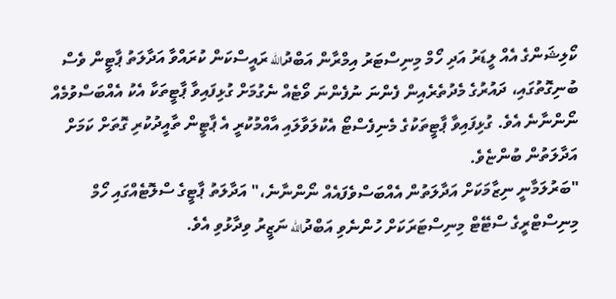ކޯލިޝަންގެ އެއް ލީޑަރު އަދި ހޯމް މިނިސްޓަރު އިމްރާން އަބްދުالله ރައީސްކަން ކުރައްވާ އަދާލަތު ޕާޓީން ވެސް ބުނިގޮތުގައި، ދައުރުގެ މެދުތެރެއިން ފެންނަ ނުފެންނަ ވޯޓެއް ނެގުމަށް ގުޅިފައިވާ ޕާޓީތަކާ އެކު އެއްބަސްވުމެއް ނޯންނާނެ އެވެ. ގުޅިފައިވާ ޕާޓީތަކުގެ މެނިފެސްޓޯ އެކުލަވާލައި އާއްމުކުރީ އެ ޕާޓީން ތާއީދުކުރި ގޮތަށް ކަމަށް އަދާލަތުން ބުންޏެވެ.
"ބަރުލަމާނީ ނިޒާމަކަށް އަދާލަތުން އެއްބަސްވެފައެއް ނޯންނާނެ،" އަދާލަތު ޕާޓީގެ ސްލޮޓެއްގައި ހޯމް މިނިސްޓްރީގެ ސްޓޭޓް މިނިސްޓަރަކަށް ހުންނެވި އަބްދުالله ނަޒީރު ވިދާޅުވި އެވެ.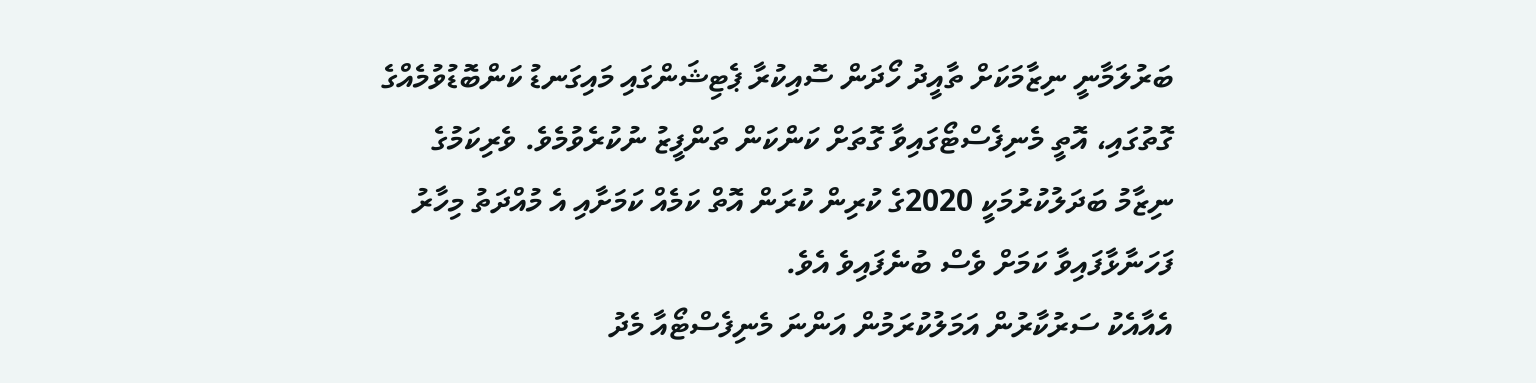ބަރުލަމާނީ ނިޒާމަކަށް ތާއީދު ހޯދަން ސޮއިކުރާ ޕެޓިޝަންގައި މައިގަނޑު ކަންބޮޑުވުމެއްގެ ގޮތުގައި، އޮތީ މެނިފެސްޓޯގައިވާ ގޮތަށް ކަންކަން ތަންފީޒު ނުކުރެވުމެވެ. ވެރިކަމުގެ ނިޒާމު ބަދަލުކުރުމަކީ 2020ގެ ކުރިން ކުރަން އޮތް ކަމެއް ކަމަށާއި އެ މުއްދަތު މިހާރު ފަހަނާޅާފައިވާ ކަމަށް ވެސް ބުނެފައިވެ އެވެ.
އެއާއެކު ސަރުކާރުން އަމަލުކުރަމުން އަންނަ މެނިފެސްޓޯއާ މެދު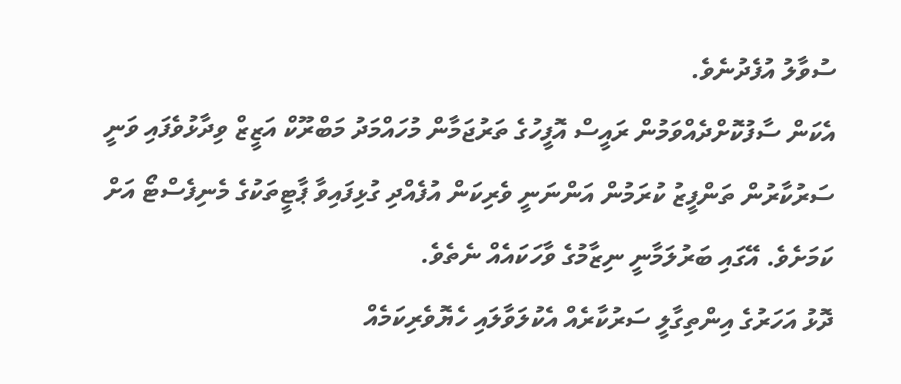ސުވާލު އުފެދުނެވެ.
އެކަން ސާފުކޮށްދެއްވަމުން ރައީސް އޮފީހުގެ ތަރުޖަމާން މުހައްމަދު މަބްރޫކް އަޒީޒް ވިދާޅުވެފައި ވަނީ ސަރުކާރުން ތަންފީޒު ކުރަމުން އަންނަނީ ވެރިކަން އުފެއްދި ގުޅިފައިވާ ޕާޓީތަކުގެ މެނިފެސްޓޯ އަށް ކަމަށެވެ. އޭގައި ބަރުލަމާނީ ނިޒާމުގެ ވާހަކައެއް ނެތެވެ.
ދޮޅު އަހަރުގެ އިންތިގާލީ ސަރުކާރެއް އެކުލަވާލައި ހެޔޮވެރިކަމެއް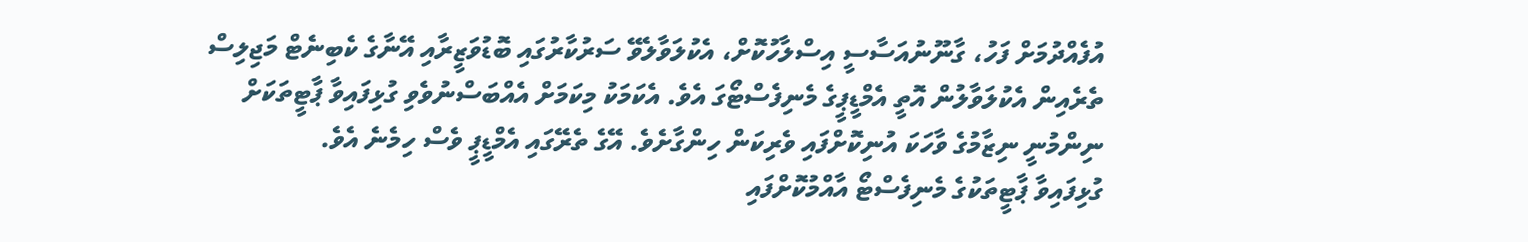އުފެއްދުމަށް ފަހު، ގާނޫނުއަސާސީ އިސްލާހުކޮށް، އެކުލަވާލެވޭ ސަރުކާރުގައި ބޮޑުވަޒީރާއި އޭނާގެ ކެބިނެޓް މަޖިލިސް ތެރެއިން އެކުލަވާލުން އޮތީ އެމްޑީޕީގެ މެނިފެސްޓޯގަ އެވެ. އެކަމަކު މިކަމަށް އެއްބަސްނުވެވި ގުޅިފައިވާ ޕާޓީތަކަށް ނިންމުނީ ނިޒާމުގެ ވާހަކަ އުނިކޮށްފައި ވެރިކަން ހިންގާށެވެ. އޭގެ ތެރޭގައި އެމްޑީޕީ ވެސް ހިމެނެ އެވެ.
ގުޅިފައިވާ ޕާޓީތަކުގެ މެނިފެސްޓޯ އާއްމުކޮށްފައި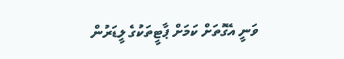ވަނީ އެގޮތަށް ކަމަށް ޕާޓީތަކުގެ ލީޑަރުން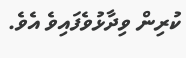ކުރިން ވިދާޅުވެފައިވެ އެވެ.